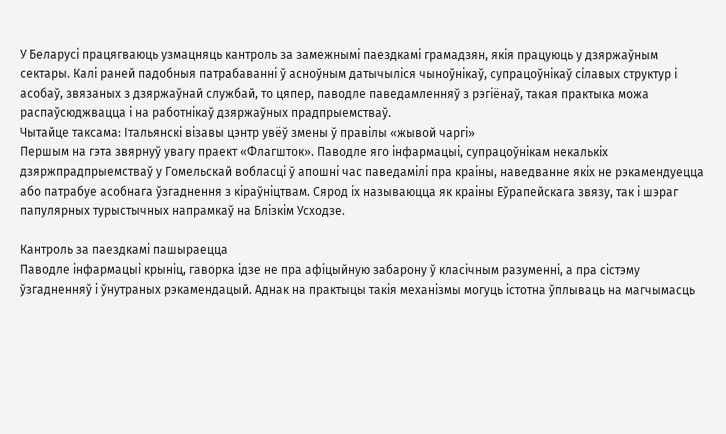У Беларусі працягваюць узмацняць кантроль за замежнымі паездкамі грамадзян, якія працуюць у дзяржаўным сектары. Калі раней падобныя патрабаванні ў асноўным датычыліся чыноўнікаў, супрацоўнікаў сілавых структур і асобаў, звязаных з дзяржаўнай службай, то цяпер, паводле паведамленняў з рэгіёнаў, такая практыка можа распаўсюджвацца і на работнікаў дзяржаўных прадпрыемстваў.
Чытайце таксама: Італьянскі візавы цэнтр увёў змены ў правілы «жывой чаргі»
Першым на гэта звярнуў увагу праект «Флагшток». Паводле яго інфармацыі, супрацоўнікам некалькіх дзяржпрадпрыемстваў у Гомельскай вобласці ў апошні час паведамілі пра краіны, наведванне якіх не рэкамендуецца або патрабуе асобнага ўзгаднення з кіраўніцтвам. Сярод іх называюцца як краіны Еўрапейскага звязу, так і шэраг папулярных турыстычных напрамкаў на Блізкім Усходзе.

Кантроль за паездкамі пашыраецца
Паводле інфармацыі крыніц, гаворка ідзе не пра афіцыйную забарону ў класічным разуменні, а пра сістэму ўзгадненняў і ўнутраных рэкамендацый. Аднак на практыцы такія механізмы могуць істотна ўплываць на магчымасць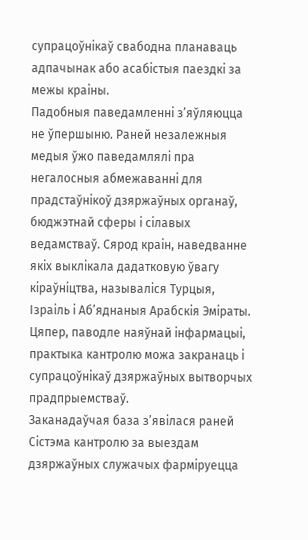супрацоўнікаў свабодна планаваць адпачынак або асабістыя паездкі за межы краіны.
Падобныя паведамленні з’яўляюцца не ўпершыню. Раней незалежныя медыя ўжо паведамлялі пра негалосныя абмежаванні для прадстаўнікоў дзяржаўных органаў, бюджэтнай сферы і сілавых ведамстваў. Сярод краін, наведванне якіх выклікала дадатковую ўвагу кіраўніцтва, называліся Турцыя, Ізраіль і Аб’яднаныя Арабскія Эміраты.
Цяпер, паводле наяўнай інфармацыі, практыка кантролю можа закранаць і супрацоўнікаў дзяржаўных вытворчых прадпрыемстваў.
Заканадаўчая база з’явілася раней
Сістэма кантролю за выездам дзяржаўных служачых фарміруецца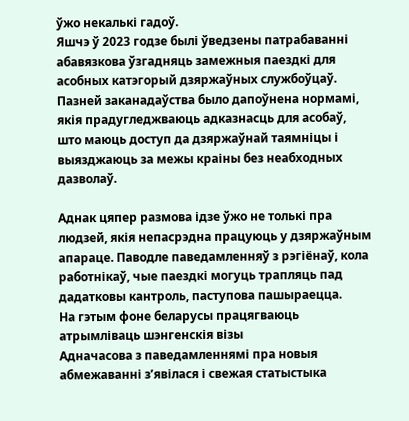ўжо некалькі гадоў.
Яшчэ ў 2023 годзе былі ўведзены патрабаванні абавязкова ўзгадняць замежныя паездкі для асобных катэгорый дзяржаўных службоўцаў. Пазней заканадаўства было дапоўнена нормамі, якія прадугледжваюць адказнасць для асобаў, што маюць доступ да дзяржаўнай таямніцы і выязджаюць за межы краіны без неабходных дазволаў.

Аднак цяпер размова ідзе ўжо не толькі пра людзей, якія непасрэдна працуюць у дзяржаўным апараце. Паводле паведамленняў з рэгіёнаў, кола работнікаў, чые паездкі могуць трапляць пад дадатковы кантроль, паступова пашыраецца.
На гэтым фоне беларусы працягваюць атрымліваць шэнгенскія візы
Адначасова з паведамленнямі пра новыя абмежаванні з’явілася і свежая статыстыка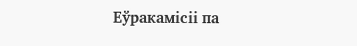Еўракамісіі па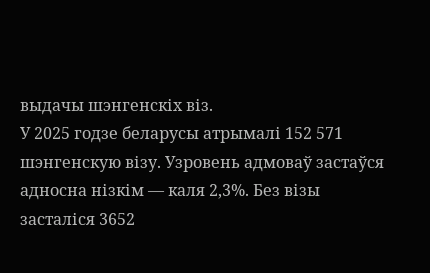выдачы шэнгенскіх віз.
У 2025 годзе беларусы атрымалі 152 571 шэнгенскую візу. Узровень адмоваў застаўся адносна нізкім — каля 2,3%. Без візы засталіся 3652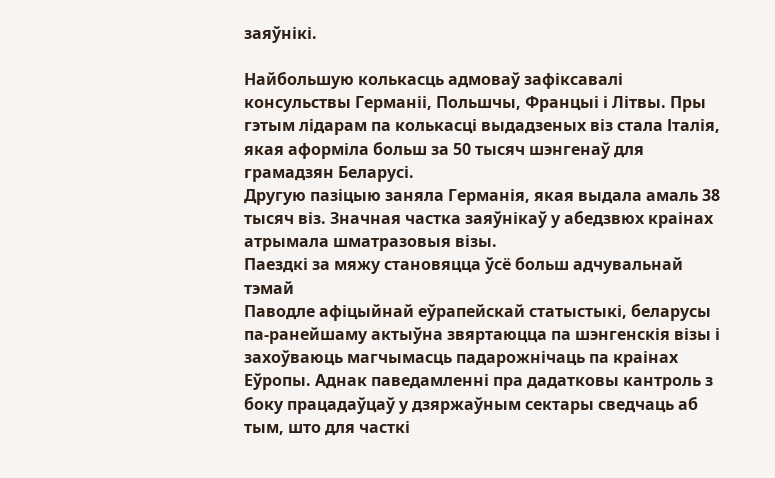заяўнікі.

Найбольшую колькасць адмоваў зафіксавалі консульствы Германіі, Польшчы, Францыі і Літвы. Пры гэтым лідарам па колькасці выдадзеных віз стала Італія, якая аформіла больш за 50 тысяч шэнгенаў для грамадзян Беларусі.
Другую пазіцыю заняла Германія, якая выдала амаль 38 тысяч віз. Значная частка заяўнікаў у абедзвюх краінах атрымала шматразовыя візы.
Паездкі за мяжу становяцца ўсё больш адчувальнай тэмай
Паводле афіцыйнай еўрапейскай статыстыкі, беларусы па-ранейшаму актыўна звяртаюцца па шэнгенскія візы і захоўваюць магчымасць падарожнічаць па краінах Еўропы. Аднак паведамленні пра дадатковы кантроль з боку працадаўцаў у дзяржаўным сектары сведчаць аб тым, што для часткі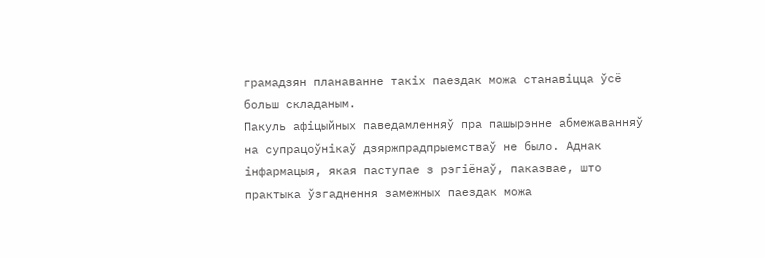грамадзян планаванне такіх паездак можа станавіцца ўсё больш складаным.
Пакуль афіцыйных паведамленняў пра пашырэнне абмежаванняў на супрацоўнікаў дзяржпрадпрыемстваў не было. Аднак інфармацыя, якая паступае з рэгіёнаў, паказвае, што практыка ўзгаднення замежных паездак можа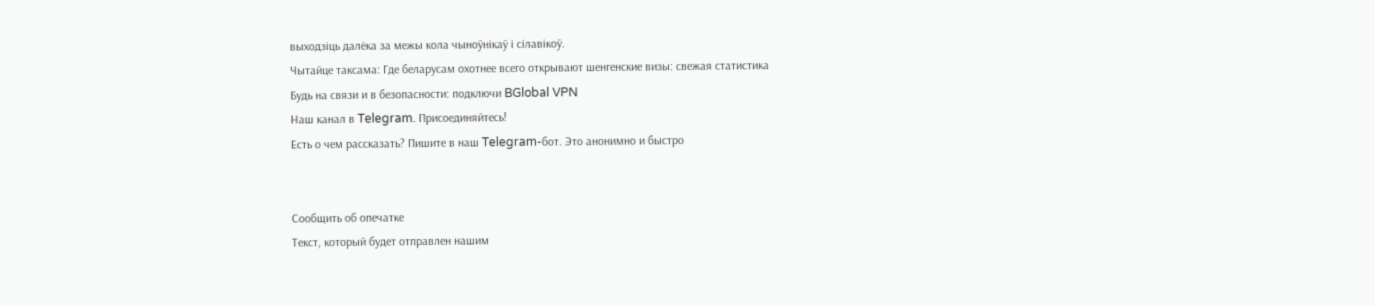выходзіць далёка за межы кола чыноўнікаў і сілавікоў.
Чытайце таксама: Где беларусам охотнее всего открывают шенгенские визы: свежая статистика
Будь на связи и в безопасности: подключи BGlobal VPN
Наш канал в Telegram. Присоединяйтесь!
Есть о чем рассказать? Пишите в наш Telegram-бот. Это анонимно и быстро


Сообщить об опечатке
Текст, который будет отправлен нашим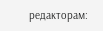редакторам: